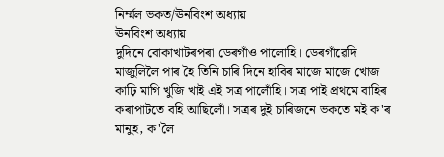নিৰ্ম্মল ভকত/ঊনবিংশ অধ্যায়
ঊনবিংশ অধ্যায়
দুদিনে বোকাখাটৰপৰা ডেৰগাঁও পালোহি। ডেৰগাঁৱেদি মাজুলিলৈ পাৰ হৈ তিনি চাৰি দিনে হাবিৰ মাজে মাজে খোজ কাঢ়ি মাগি খুজি খাই এই সত্ৰ পালোঁহি। সত্ৰ পাই প্ৰথমে বাহিৰ কৰাপাটতে বহি আছিলোঁ। সত্ৰৰ দুই চাৰিজনে ভকতে মই ক'ৰ মানুহ, ক'লৈ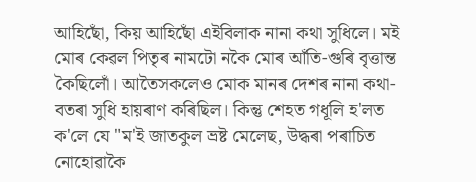আহিছোঁ, কিয় আহিছোঁ এইবিলাক নানা কথা সুধিলে। মই মোৰ কেৱল পিতৃৰ নামটো নকৈ মোৰ আঁতি-গুৰি বৃত্তান্ত কৈছিলোঁ। আতৈসকলেও মোক মানৰ দেশৰ নানা কথা-বতৰা সুধি হায়ৰাণ কৰিছিল। কিন্তু শেহত গধূলি হ'লত ক'লে যে "ম'ই জাতকুল ভ্ৰষ্ট মেলেছ, উদ্ধৰা পৰাচিত নোহোৱাকৈ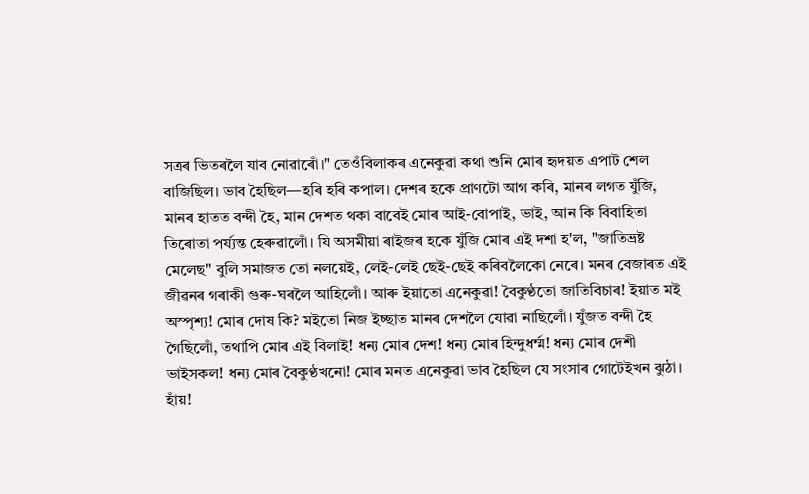সত্ৰৰ ভিতৰলৈ যাব নোৱাৰোঁ।" তেওঁবিলাকৰ এনেকুৱা কথা শুনি মোৰ হৃদয়ত এপাট শেল বাজিছিল। ভাব হৈছিল—হৰি হৰি কপাল। দেশৰ হকে প্ৰাণটো আগ কৰি, মানৰ লগত যুঁজি, মানৰ হাতত বন্দী হৈ, মান দেশত থকা বাবেই মোৰ আই-বোপাই, ভাই, আন কি বিবাহিতা তিৰোতা পৰ্য্যন্ত হেৰুৱালোঁ। যি অসমীয়া ৰাইজৰ হকে যুঁজি মোৰ এই দশা হ'ল, "জাতিভ্ৰষ্ট মেলেছ" বুলি সমাজত তো নলয়েই, লেই-লেই ছেই-ছেই কৰিবলৈকো নেৰে। মনৰ বেজাৰত এই জীৱনৰ গৰাকী গুৰু-ঘৰলৈ আহিলোঁ। আৰু ইয়াতো এনেকুৱা! বৈকুণ্ঠতো জাতিবিচাৰ! ইয়াত মই অস্পৃশ্য! মোৰ দোষ কি? মইতো নিজ ইচ্ছাত মানৰ দেশলৈ যোৱা নাছিলোঁ। যুঁজত বন্দী হৈ গৈছিলোঁ, তথাপি মোৰ এই বিলাই! ধন্য মোৰ দেশ! ধন্য মোৰ হিন্দুধৰ্ম্ম! ধন্য মোৰ দেশী ভাইসকল! ধন্য মোৰ বৈকুণ্ঠখনো! মোৰ মনত এনেকুৱা ভাব হৈছিল যে সংসাৰ গোটেইখন ঝুঠা। হাঁয়!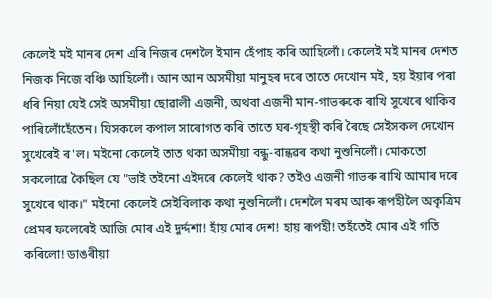কেলেই মই মানৰ দেশ এৰি নিজৰ দেশলৈ ইমান হেঁপাহ কৰি আহিলোঁ। কেলেই মই মানৰ দেশত নিজক নিজে বঞ্চি আহিলোঁ। আন আন অসমীয়া মানুহৰ দৰে তাতে দেখোন মই, হয় ইয়াৰ পৰা ধৰি নিয়া যেই সেই অসমীয়া ছোৱালী এজনী, অথবা এজনী মান-গাভৰুকে ৰাখি সুখেৰে থাকিব পাৰিলোঁহেঁতেন। যিসকলে কপাল সাৰোগত কৰি তাতে ঘৰ-গৃহস্থী কৰি ৰৈছে সেইসকল দেখোন সুখেৰেই ৰ'ল। মইনো কেলেই তাত থকা অসমীয়া বন্ধু-বান্ধৱৰ কথা নুশুনিলোঁ। মোকতো সকলোৱে কৈছিল যে "ভাই তইনো এইদৰে কেলেই থাক? তইও এজনী গাভৰু ৰাখি আমাৰ দৰে সুখেৰে থাক।" মইনো কেলেই সেইবিলাক কথা নুশুনিলোঁ। দেশলৈ মৰম আৰু ৰূপহীলৈ অকৃত্ৰিম প্ৰেমৰ ফলেৰেই আজি মোৰ এই দুৰ্দ্দশা! হাঁয় মোৰ দেশ! হায় ৰূপহী! তহঁতেই মোৰ এই গতি কৰিলো! ডাঙৰীয়া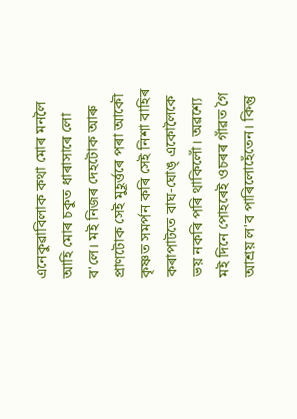এনেকুৱাবিলাক কথা মোৰ মনলৈ আহি মোৰ চকুত ধাৰাসাৰে লো ব'লে। মই নিজৰ দেহটোক আৰু প্ৰাণটোক সেই মুহূৰ্ত্তৰে পৰা আকৌ কৃষ্ণত সমৰ্পন কৰি সেই নিশা বাহিৰ কৰাপাটতে বাঘ-ঘোঙ্ একোলৈকে ভয় নকৰি পৰি থাকিলোঁ। অৱশ্যে মই দিনে পোহৰেই ওচৰৰ গাঁৱত গৈ আশ্ৰয় ল'ব পাৰিলোহেঁতেন। কিন্তু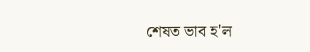শেষত ভাব হ'ল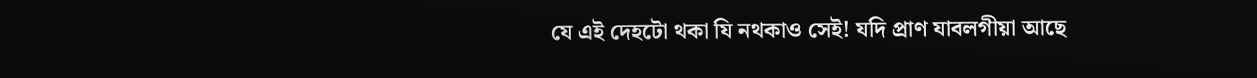যে এই দেহটো থকা যি নথকাও সেই! যদি প্ৰাণ যাবলগীয়া আছে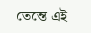তেন্তে এই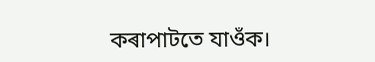কৰাপাটতে যাওঁক।